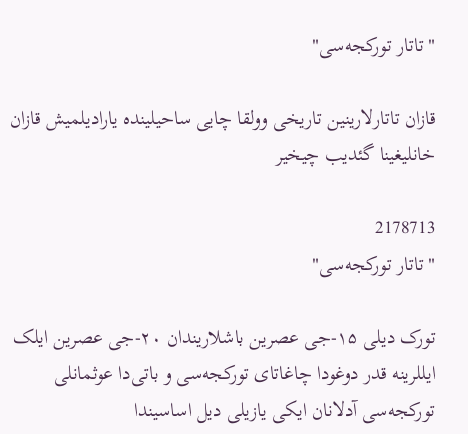"تاتار تورکجه‌سی"

قازان تاتارلارینین تاریخی وولقا چایی ساحیلینده یارادیلمیش قازان خانلیغینا گئدیب چیخیر

2178713
"تاتار تورکجه‌سی"

تورک دیلی ۱۵-جی عصرین باشلاریندان ۲۰-جی عصرین ایلک ایللرینه قدر دوغودا چاغاتای تورکجه‌سی و باتی‌دا عوثمانلی تورکجه‌سی آدلانان ایکی یازیلی دیل اساسیندا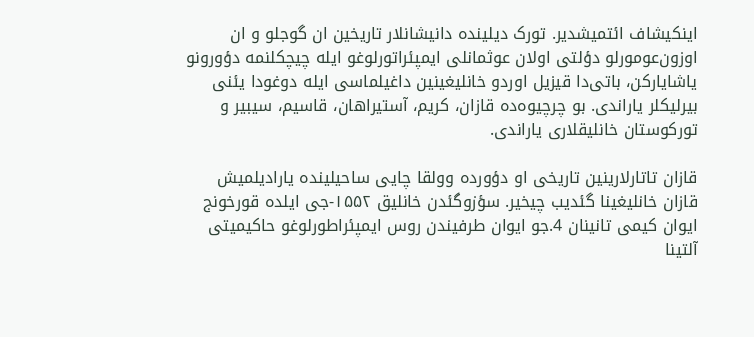اینکیشاف ائتمیشدیر. تورک دیلینده دانیشانلار تاریخین ان گوجلو و ان اوزون‌عومورلو دؤلتی اولان عوثمانلی ایمپئراتورلوغو ایله چیچکلنمه دؤورونو یاشایارکن، باتی‌دا قیزیل اوردو خانلیغینین داغیلماسی ایله دوغودا یئنی بیرلیکلر یاراندی. بو چرچیوه‌ده قازان، کریم، آستیراهان، قاسیم، سیبیر و تورکوستان خانلیقلاری یاراندی.

قازان تاتارلارینین تاریخی او دؤورده وولقا چایی ساحیلینده یارادیلمیش قازان خانلیغینا گئدیب چیخیر. سؤزوگئدن خانلیق ۱۵۵۲-جی ایلده قورخونج ایوان کیمی تانینان 4.جو ایوان طرفیندن روس ایمپئراطورلوغو حاکیمیتی آلتینا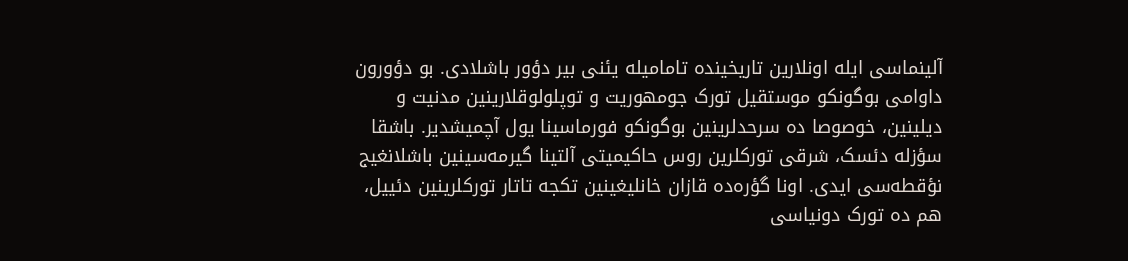آلینماسی ایله اونلارین تاریخینده تامامیله یئنی بیر دؤور باشلادی. بو دؤورون داوامی بوگونکو موستقیل تورک جومهوریت و توپلولوقلارینین مدنیت و دیلینین، خوصوصا‌ ده سرحدلرینین بوگونکو فورماسینا یول آچمیشدیر. باشقا سؤزله دئسک، شرقی تورکلرین روس حاکیمیتی آلتینا گیرمه‌سینین باشلانغیج نؤقطه‌سی ایدی. اونا گؤره‌ده قازان خانلیغینین تکجه تاتار تورکلرینین دئییل، هم‌ ده تورک دونیاسی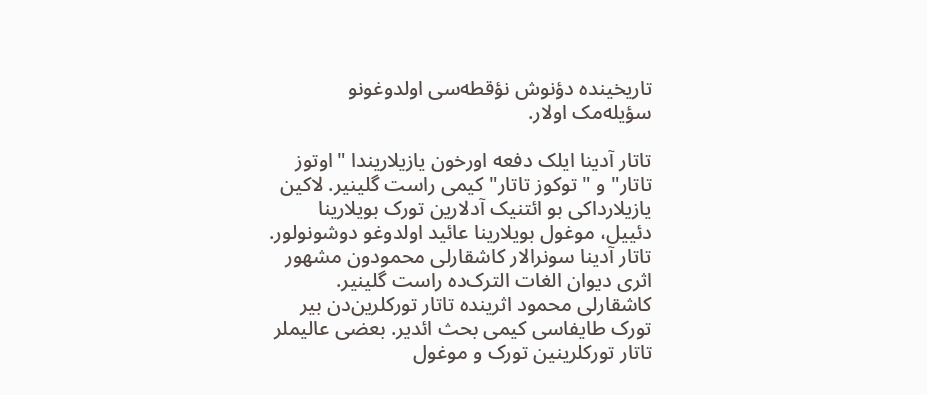تاریخینده دؤنوش نؤقطه‌سی اولدوغونو سؤیله‌مک اولار.

تاتار آدینا ایلک دفعه اورخون یازیلاریندا "اوتوز تاتار" و "توکوز تاتار" کیمی راست گلینیر. لاکین یازیلارداکی بو ائتنیک آدلارین تورک بویلارینا دئییل، موغول بویلارینا عائید اولدوغو دوشونولور. تاتار آدینا سونرالار کاشقارلی محمودون مشهور اثری دیوان الغات الترک‌ده راست گلینیر. کاشقارلی محمود اثرینده تاتار تورکلرین‌دن بیر تورک طایفاسی کیمی بحث ائدیر. بعضی عالیملر تاتار تورکلرینین تورک و موغول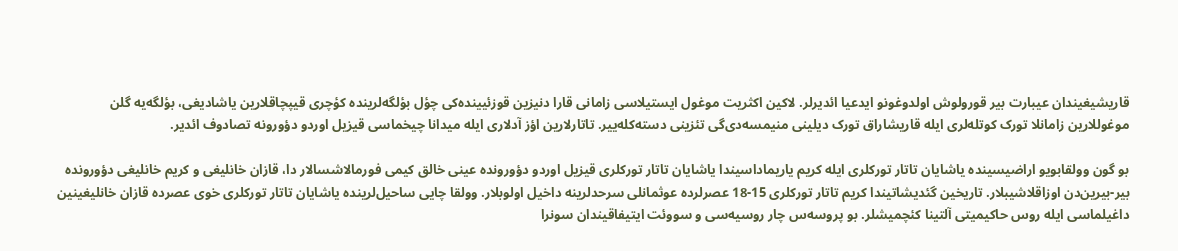قاریشیغیندان عیبارت بیر قورولوش اولدوغونو ایدعیا ائدیرلر. لاکین اکثریت موغول ایستیلاسی زامانی قارا دنیزین قوزئیینده‌کی چؤل بؤلگه‌لرینده کؤچری قیپچاقلارین یاشادیغی، بؤلگه‌یه گلن موغوللارین زامانلا تورک کوتله‌لری ایله قاریشاراق تورک دیلینی منیمسه‌دی‌گی تئزینی دسته‌کله‌ییر. تاتارلارین اؤز آدلاری ایله میدانا چیخماسی قیزیل اوردو دؤورونه تصادوف ائدیر.

بو گون وولقابویو اراضیسینده یاشایان تاتار تورکلری ایله کریم یاریماداسیندا یاشایان تاتار تورکلری قیزیل اوردو دؤورونده عینی خالق کیمی فورمالاشسالار دا، قازان خانلیغی و کریم خانلیغی دؤورونده بیر-بیرین‌دن اوزاقلاشیبلار. تاریخین گئدیشاتیندا کریم تاتار تورکلری 15-18 عصرلرده عوثمانلی سرحدلرینه داخیل اولوبلار. وولقا چایی ساحیل‌لرینده یاشایان تاتار تورکلری خوی عصرده قازان خانلیغینین داغیلماسی ایله روس حاکیمیتی آلتینا کئچمیشلر. بو پروسه‌س چار روسیه‌سی و سووئت ایتیفاقیندان سونرا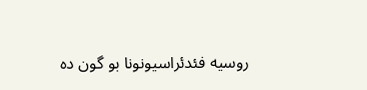روسیه فئدئراسیونونا بو گون ‌ده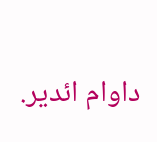داوام ائدیر.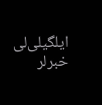ایلگیلی‌لی خبرلر